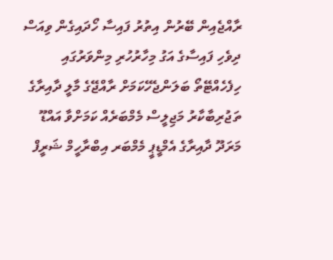ރާއްޖެއިން ބޭރުން އިތުރު ފައިސާ ހޯދައިގެން ވިއަސް ދިވެހި ފައިސާގެ އަގު މިހާރުހުރި މިންވަރުގައި ހިފެހެއްޓޭތޯ ބަލަންޖެހޭކަމަށް ރާއްޖޭގެ މާލީ ދާއިރާގެ ތަޖުރިބާކާރު މަޖިލީސް މެމްބަރެއް ކަމަށްވާ އައްޑޫ މަރަދޫ ދާއިރާގެ އެމްޑީޕީ މެމްބަރ އިބްރާހީމް ޝަރީފް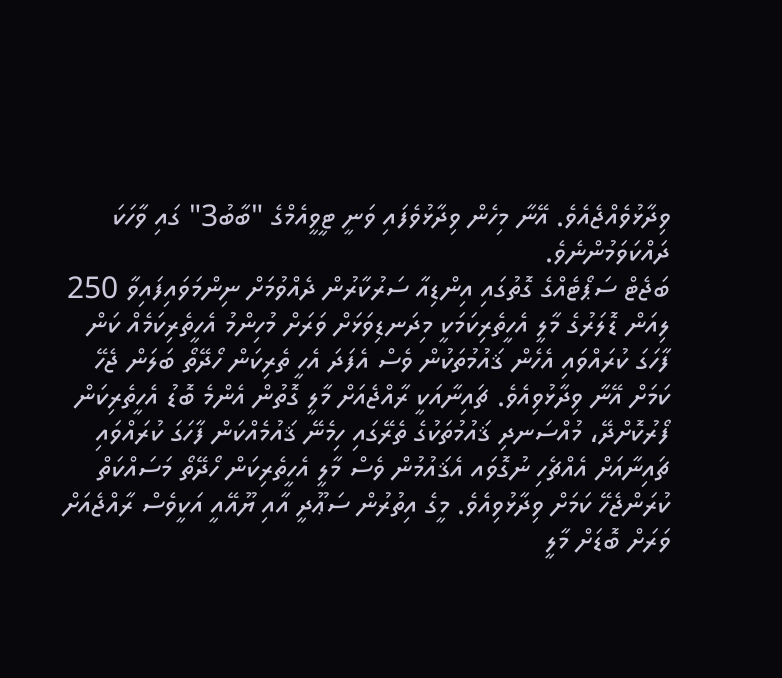ވިދާޅުވެއްޖެއެވެ. އޭނާ މިހެން ވިދާޅުވެފައި ވަނީ ޓީވީއެމްގެ "ބާބު3" ގައި ވާހަކަ ދައްކަވަމުންނެވެ.
ބަޖެޓް ސަޕޯޓެއްގެ ގޮތުގައި އިންޑިއާ ސަރުކާރުން ދެއްވުމަށް ނިންމަވައިފައިވާ 250 ލިއަން ޑޮލަރުގެ މާލީ އެހީތެރިކަމަކީ މިދަނޑިވަޅަށް ވަރަށް މުހިންމު އެހީތެރިކަމެއް ކަން ފާހަގަ ކުރައްވައި އެހެން ޤައުމުތަކުން ވެސް އެފަދަ އެހީ ތެރިކަން ހޯދޭތޯ ބަލަން ޖެހޭ ކަމަށް އޭނާ ވިދާޅުވިއެވެ. ޗައިނާއަކީ ރާއްޖެއަށް މާލީ ގޮތުން އެންމެ ބޮޑު އެހީތެރިކަން ފޯރުކޮށްދޭ، މުއްސަނދި ޤައުމުތަކުގެ ތެރޭގައި ހިމެނޭ ޤައުމެއްކަން ފާހަގަ ކުރައްވައި ޗައިނާއަށް އެއްޗެހި ނުގޮވައ އެޤައުމުން ވެސް މާލީ އެހީތެރިކަން ހޯދޭތޯ މަސައްކަތް ކުރަންޖެހޭ ކަމަށް ވިދާޅުވިއެވެ. މީގެ އިތުރުން ސަޢޫދީ އާއި ޔޫއޭއީ އަކީވެސް ރާއްޖެއަށް ވަރަށް ބޮޑަށް މާލީ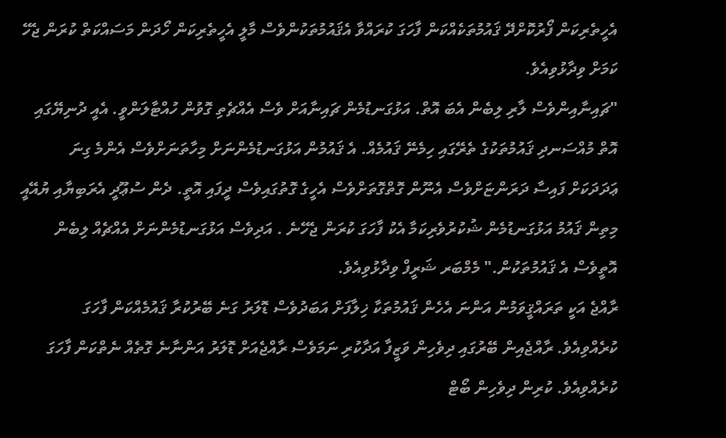އެހީތެރިކަން ފޯރުކޮށްދޭ ޤައުމުތަކެއްކަން ފާހަގަ ކުރައްވާ އެޤައުމުތަކުންވެސް މާލީ އެހީތެރިކަން ހޯދަން މަސައްކަތް ކުރަން ޖެހޭ ކަމަށް ވިދާޅުވިއެވެ.
"ޗައިނާއިންވެސް ލާރި ލިބެން އެބަ އޮތް. އަޅުގަނޑުމެން ޗައިނާއަށް ވެސް އެއްޗެތި ގޮވުން ހުއްޓާލަންވީ. އެއީ ދުނިޔޭގައި އޮތް މުއްސަނދި ޤައުމުތަކުގެ ތެރޭގައި ހިމެނޭ ޤައުމެއް. އެ ޤައުމުން އަޅުގަނޑުމެންނަށް މިހާތަނަށްވެސް އެންމެ ގިނަ ޢަދަދަކަށް ފައިސާ ދަރަންޏަށްވެސް އެނޫން ގޮތްގޮތަށްވެސް އެހީގެ ގޮތުގައިވެސް ދީފައި އޮތީ. ދެން ސުޢޫދީ އެރަބިޔާއި ޔުއޭއީ މިތިން ޤައުމު އަޅުގަނޑުމެން ޝުކުރުވެރިކަމާ އެކު ފާހަގަ ކުރަން ޖެހޭނެ . އަދިވެސް އަޅުގަނޑުމެންނަށް އެއްޗެއް ލިބެން އޮތީވެސް އެ ޤައުމުތަކުން." މެމްބަރ ޝަރީފް ވިދާޅުވިއެވެ.
ރާއްޖެ އަކީ ތަރައްޤީވަމުން އަންނަ އެހެން ޤައުމުތަކާ ޚިލާފަށް އަބަދުވެސް ޑޮލަރު ގަނެ ބޭރުކުރާ ޤައުމެއްކަން ފާހަގަ ކުރެއްވިއެވެ. ރާއްޖެއިން ބޭރުގައި ދިވެހިން ވަޒީފާ އަދާކުރި ނަމަވެސް ރާއްޖެއަށް ޑޮލަރު އަންނާނެ ގޮތެއް ނެތްކަން ފާހަގަ ކުރެއްވިއެވެ. ކުރިން ދިވެހިން ބޯޓް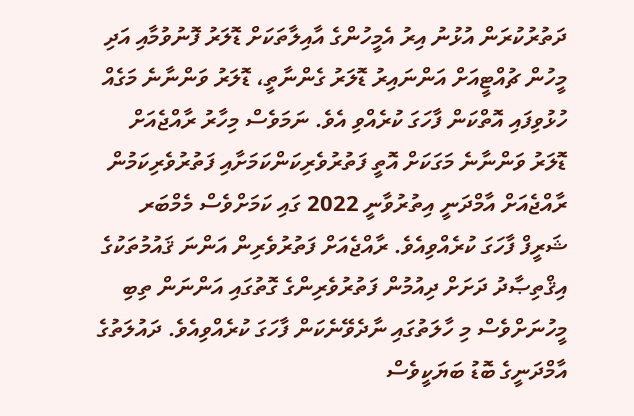ދަތުރުކުރަން އުޅުނު އިރު އެމީހުންގެ އާއިލާތަކަށް ޑޮލަރު ފޮނުވުމާއި އަދި މީހުން ޗުއްޓީއަށް އަންނައިރު ޑޮލަރު ގެންނާތީ، ޑޮލަރު ވަންނާނެ މަގެއް ހުޅުވިފައި އޮތްކަން ފާހަގަ ކުރެއްވި އެވެ. ނަމަވެސް މިހާރު ރާއްޖެއަށް ޑޮލަރު ވަންނާނެ މަގަކަށް އޮތީ ފަތުރުވެރިކަންކަމަށާއި ފަތުރުވެރިކަމުން ރާއްޖެއަށް އާމްދަނީ އިތުރުވާނީ 2022 ގައި ކަމަށްވެސް މެމްބަރ ޝަރީފް ފާހަގަ ކުރެއްވިއެވެ. ރާއްޖެއަށް ފަތުރުވެރިން އަންނަ ޤައުމުތަކުގެ އިޤްތިޞާދު ދަށަށް ދިއުމުން ފަތުރުވެރިންގެ ގޮތުގައި އަންނަން ތިބި މީހުނަށްވެސް މި ހާލަތުގައި ނާދެވޭނެކަން ފާހަގަ ކުރެއްވިއެވެ. ދައުލަތުގެ އާމްދަނީގެ ބޮޑު ބަޔަކީވެސް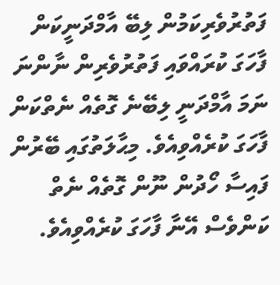ފަތުރުވެރިކަމުން ލިބޭ އާމްދަނީކަން ފާހަގަ ކުރައްވައި ފަތުރުވެރިން ނާންނަ ނަމަ އާމްދަނީ ލިބޭނެ ގޮތެއް ނެތްކަން ފާހަގަ ކުރެއްވިއެވެ. މިޙާލަތުގައި ބޭރުން ފައިސާ ހޯދުން ނޫން ގޮތެއް ނެތް ކަންވެސް އޭނާ ފާހަގަ ކުރެއްވިއެވެ.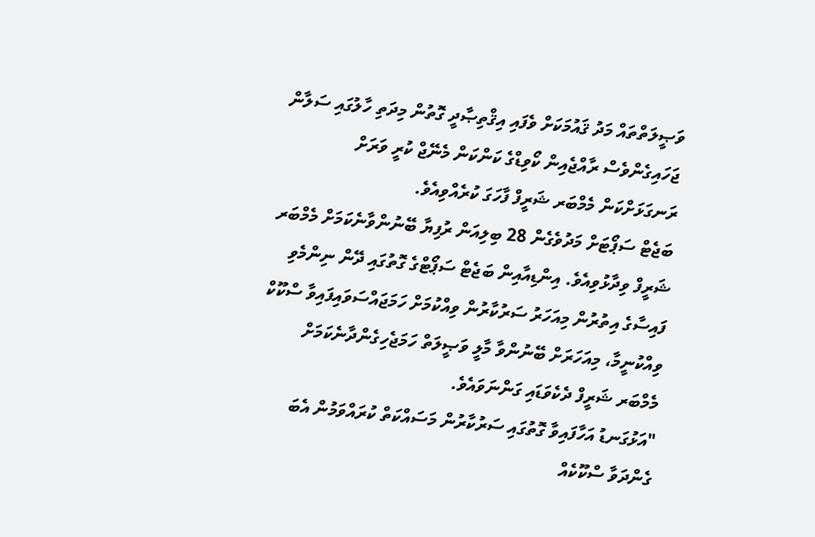ވަޞީލަތްތައް މަދު ޤައުމަކަށް ވެފައި އިޤްތިޞާދީ ގޮތުން މިދަތި ހާލުގައި ސަލާން ޖަހައިގެންވެސް ރާއްޖެއިން ކޯވިޑްގެ ކަންކަން މެނޭޖް ކުރީ ވަރަށް ރަނގަޅަށްކަން މެމްބަރ ޝަރީފް ފާހަގަ ކުރެއްވިއެވެ.
ބަޖެޓް ސަޕޯޓަށް މަދުވެގެން 28 ބިލިއަން ރުފިޔާ ބޭނުންވާނެކަމަށް މެމްބަރ ޝަރީފް ވިދާޅުވިއެވެ. އިންޑިއާއިން ބަޖެޓް ސަޕޯޓްގެ ގޮތުގައި ދޭން ނިންމެވި ފައިސާގެ އިތުރުން މިއަހަރު ސަރުކާރުން ވިއްކުމަށް ހަމަޖައްސަވައިފައިވާ ސްކޫކް ވިއްކުނީމާ، މިއަހަރަށް ބޭނުންވާ މާލީ ވަޞީލަތް ހަމަޖެހިގެންދާނެކަމަށް މެމްބަރ ޝަރީފް ދެކެވަޑައި ގަންނަވައެވެ.
"އަޅުގަނޑު އަހާފައިވާ ގޮތުގައި ސަރުކާރުން މަސައްކަތް ކުރައްވަމުން އެބަ ގެންދަވާ ސްކޫކެއް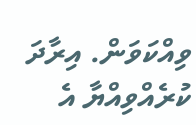ވިއްކަވަން. އިރާދަ ކުރެއްވިއްޔާ އެ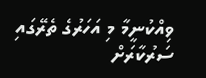ވިއްކުނީމާ މި އަހަރުގެ ތެރޭގައި ސަރުކާރަށް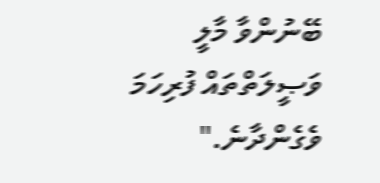ބޭނުންވާ މާލީ ވަޞީލަތްތައް ފުރިހަމަ ވެގެންދާނެ."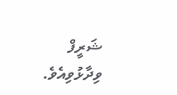ޝަރީފް ވިދާޅުވިއެވެ.